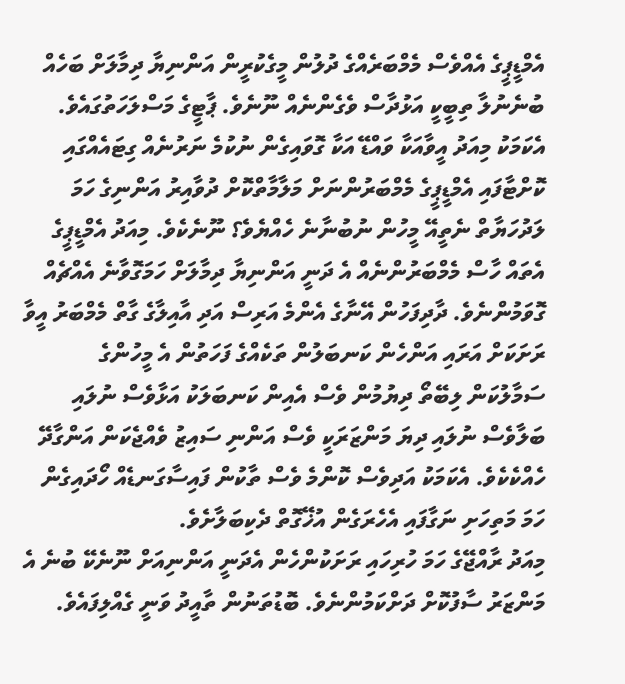އެމްޑީޕީގެ އެއްވެސް މެމްބަރެއްގެ ދުލުން މީގެކުރީން އަންނިޔާ ދިމާލަށް ބަހެއް ބުނެނުލާ ތިބީކީ އަޅުދާސް ވެގެންނެއް ނޫނެވެ. ޕާޓީގެ މަސްލަހަތުގައެވެ. އެކަމަކު މިއަދު އީވާއަކާ ވައްޑޭ އަކާ ގޮވައިގެން ނުކުމެ ނަރުނެއް ގިޓައެއްގައި ކޮށްޓާފައި އެމްޑީޕީގެ މެމްބަރުންނަށް މަލާމާތްކޮށް ދުވާއިރު އަންނިގެ ހަމަ ލަދުހަޔާތް ނެތީއޭ މީހުން ނުބުނާނެ ހެއްޔެވެ؟ ނޫނެކެވެ. މިއަދު އެމްޑީޕީގެ އެތައް ހާސް މެމްބަރުންނެއް އެ ދަނީ އަންނިޔާ ދިމާލަށް ހަމަގޮވާނެ އެއްޗެއް ގޮވަމުންނެވެ. ދާދިފަހުން އޭނާގެ އެންމެ އަރިސް އަދި އާއިލާގެ ގާތް މެމްބަރު އީވާ ރަށަކަށް އަރައި އަންހެން ކަނބަލުން ތަކެއްގެ ފަހަތުން އެ މީހުންގެ ސަމާލުކަން ލިބޭތޯ ދިޔުމުން ވެސް އެއިން ކަނބަލަކު އަޅާވެސް ނުލައި ބަލާވެސް ނުލައި ދިޔަ މަންޒަރަކީ ވެސް އަންނި ސައިޒު ވެއްޖެކަން އަންގާދޭ ހެއްކެކެވެ. އެކަމަކު އަދިވެސް ކޮންމެ ވެސް ތާކުން ފައިސާގަނޑެއް ހޯދައިގެން ހަމަ މަތިހަށި ނަގާފައި އެހެރަގެން އުޚޭގޮތް ދެކިބަލާށެވެ.
މިއަދު ރާއްޖޭގެ ހަމަ ހުރިހައި ރަށަކުންހެން އެދަނީ އަންނިއަށް ނޫނެކޭ ބުނެ އެ މަންޒަރު ސާފުކޮށް ދަށްކަމުންނެވެ. ބޮޑުތަނުން ތާއީދު ވަނީ ގެއްލިފައެވެ.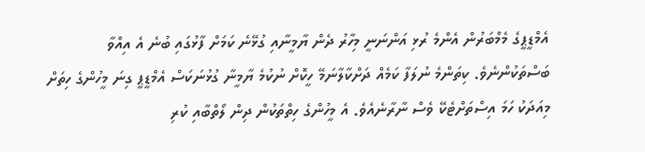އެމްޑީޕީގެ މެމްބަރުން އެންމެ ރުޅި އަންނަނީ މިހާރު ދެން ޔާމީނާއި ގުޅޭނެ ކަމަށް ފާޅުގައި ބުނެ އެ އިއްވާ ބަސްތަކުންނެވެ. ކިތަންމެ ނުލަފާ ކަމެއް ދަށްކާލާނަމޭ ހީކޮށް ނުކުމެ ޔާމީނާ ގުޅުނަކަސް އެމްޑީޕީ ގިނަ މީހުންގެ ހިތަށް މިއަދަކު ހަމަ އިސްތަށްޓެކޭ ވެސް ނާރާނެއެވެ. އެ މީހުންގެ ހިތްތަކުން ދިން ލޯތްބާއި ކުރި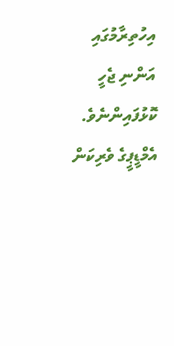އިހުތިރާމުގައި އަންނި ޖެހީ ކޮޅުފައިންނެވެ. އެމްޑީޕީގެ ވެރިކަން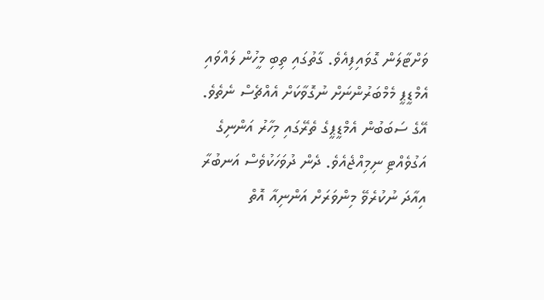ވަށްޓާލަން ގޮވައިފިއެވެ. ގާތުގައި ތިބި މީހުން ލައްވައި އެމްޑީޕީ މެމްބަރުންނަށް ނުގޮވާކަށް އެއްޗެސް ނެތެވެ. އޭގެ ސަބަބުން އެމްޑީޕީގެ ތެރޭގައި މިހާރު އަންނިގެ އަގުވެއްޓި ނިމިއްޖެއެވެ. ދެން ދުވަހަކުވެސް އަނބުރާ އިއާދަ ނުކުރެވޭ މިންވަރަށް އަންނިއާ އޮތް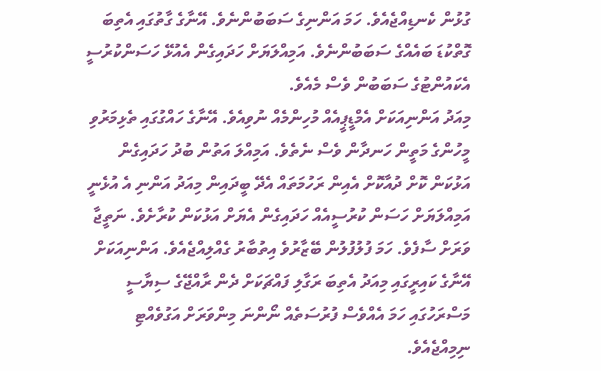ގުޅުން ކެނޑިއްޖެއެވެ. ހަމަ އަންނިގެ ސަބަބުންނެވެ. އޭނާގެ ގާތުގައި އެތިބަ ގޮތްކުޑަ ބައެއްގެ ސަބަބުންނެވެ. އަމިއްލަޔަށް ހަދައިގެން އެއުޅޭ ހަސަންކުރުސީ އެކައުންޓުގެ ސަބަބުން ވެސް މެއެވެ.
މިއަދު އަންނިއަކަށް އެމްޑީޕީއެއް މުހިންމެއް ނުވިއެވެ. އޭނާގެ ހައްގުގައި ތެޅިމަރުވި މީހުންގެ މަތީން ހަނދާން ވެސް ނެތެވެ. އަމިއްލަ އަތުން ބުދު ހަދައިގެން އަޅުކަން ކޮށް ދުއާކޮށް އެއިން ރަހުމަތައް އެދޭ ބީދައިން މިއަދު އަންނި އެ އުޅެނީ އަމިއްލަޔަށް ހަސަން ކުރުސީއެއް ހަދައިގެން އެޔަށް އަޅުކަން ކުރާށެވެ. ނަތީޖާ ވަރަށް ސާފެވެ. ހަމަ ފުލުފުލުން ބޭޒާރުވެ އިތުބާރު ގެއްލިއްޖެއެވެ. އަންނިއަކަށް އޭނާގެ ކައިރީގައި މިއަދު އެތިބަ ރަގާލި ފައްޗަކަށް ދެން ރާއްޖޭގެ ސިޔާސީ މަސްރަހުގައި ހަމަ އެއްވެސް ފުރުސަތެއް ނޯންނަ މިންވަރަށް އަގުވެއްޓި ނިމިއްޖެއެވެ.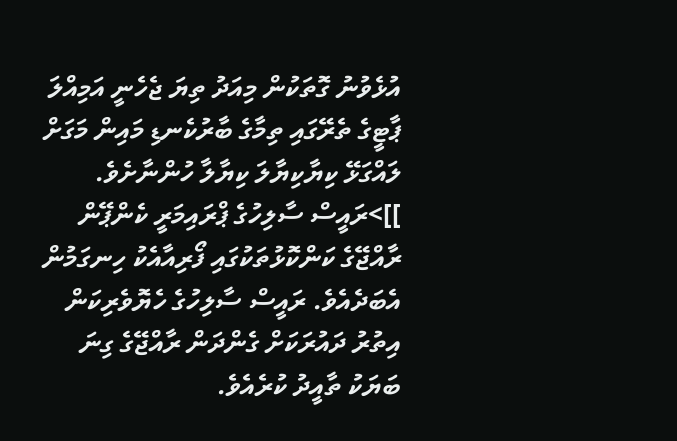އުޅެވުނު ގޮތަކުން މިއަދު ތިޔަ ޖެހެނީ އަމިއްލަ ޕާޓީގެ ތެރޭގައި ތިމާގެ ބާރުކެނޑި މައިން މަގަށް ލައްގަޅޭ ކިޔާކިޔާލަ ކިޔާލާ ހުންނާށެވެ.
]]>ރައީސް ސާލިހުގެ ޕްރައިމަރީ ކެންޕޭން ރާއްޖޭގެ ކަންކޮޅުތަކުގައި ފޯރިއާއެކު ހިނގަމުން އެބަދެއެވެ. ރައީސް ސާލިހުގެ ހެޔޮވެރިކަން އިތުރު ދައުރަކަށް ގެންދަން ރާއްޖޭގެ ގިނަ ބަޔަކު ތާއީދު ކުރެއެވެ.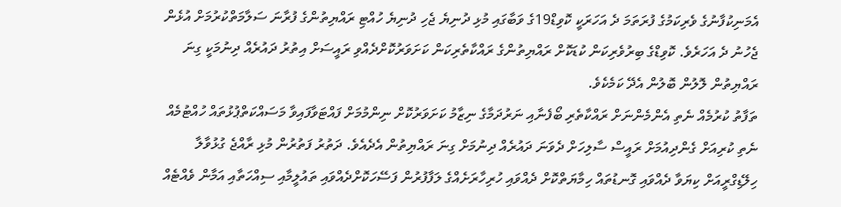އެމަނިކުފާނުގެ ވެރިކަމުގެ ފުރަތަމަ ދެ އަހަރަކީ ކޮވިޑް19ގެ ވަބާގައި މުޅި ދުނިޔެ ޖެހި ދުނިޔެ ހުއްޓި ރައްޔިތުންގެ ފުރާނަ ސަލާމަތްކުރުމަށް އުޅެން ޖެހުނު ދެ އަހަރެވެ. ކޮވިޑްގެ ބިރުވެރިކަން ކުޑަކޮށް ރައްޔިތުންގެ ރައްކާތެރިކަން ކަށަވަރުކޮށްދެއްވި ރައީސަށް އިތުރު ދައުރެއް ދިނުމަކީ ގިނަ ރައްޔިތުން ލޮލުން ބޮލުން އެދޭ ކަމެކެވެ.
ތަފާތު ކުރުމެއް ނެތި އެންމެންނަށް ރައްކާތެރި ބޯފެނާއި ނަރުދަމާގެ ނިޒާމު ކަށަވަރުކޮށް ނިންމުމަށް ފައްޓަވާފައިވާ މަސައްކަތްޕުޅުތައް ހުއްޓުމެއް ނެތި ކުރިއަށް ގެންދިއުމަށް ރައީސް ސާލިހަށް ދެވަނަ ދައުރެއް ދިނުމަށް ގިނަ ރައްޔިތުން އެދެއެވެ. ދަތުރު ފަތުރުން މުޅި ރާއްޖެ ގުޅުވާލާ ހިލޭޑިގްރީއަށް ކިޔަވާ ދެއްވައި ގޮނޑުތައް ހިމާޔަތްކޮށް ދެއްވައި ހުރިހާރަށެއްގެ ލަފާފުރުން ފަސޭހަކޮށްދެއްވައި ތައުލީމާއި ސިއްހަތާއި އަމާން ވެއްޓެއް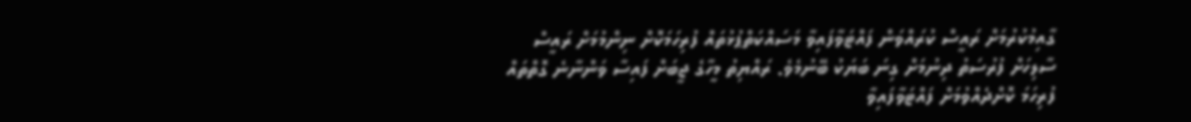ގާއިމުކުރުމަށް ރައީސް ކުރައްވަން ފައްޓަވާފައިވާ މަސައްކަތްޕުޅުތައް ފުރިހަމަކޮށް ނިންމުމަށް ރައީސް ސާލިހަށް ފުރުސަތު ދިނުމަށް ގިނަ ބަޔަކު ބޭނުމެވެ. ރައްޔިތު މީހާގެ ޖީބަށް ފައިސާ ވަންނާނެ ގޮތްތައް ފުރިހަމަ ކޮށްދެއްވުމަށް ފައްޓަވާފައިވާ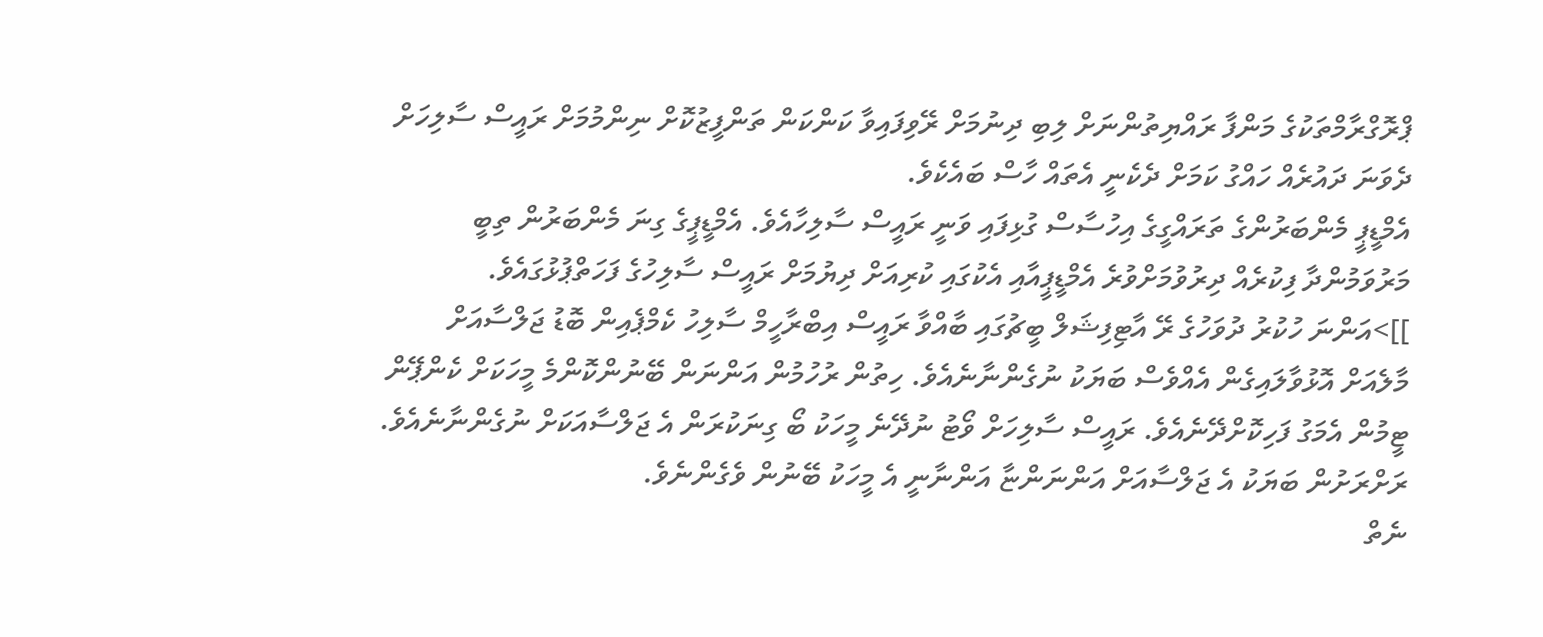ޕްރޮގްރާމްތަކުގެ މަންފާ ރައްޔިތުންނަށް ލިބި ދިނުމަށް ރޭވިފައިވާ ކަންކަން ތަންފީޒުކޮށް ނިންމުމަށް ރައީސް ސާލިހަށް ދެވަނަ ދައުރެއް ހައްގު ކަމަށް ދެކެނީ އެތައް ހާސް ބައެކެވެ.
އެމްޑީޕީ މެންބަރުންގެ ތަރައްގީގެ އިހުސާސް ގުޅިފައި ވަނީ ރައީސް ސާލިހާއެވެ. އެމްޑީޕީގެ ގިނަ މެންބަރުން ތިބީ މަރުވަމުންދާ ފިކުރެއް ދިރުވުމަށްވުރެ އެމްޑީޕީއާއި އެކުގައި ކުރިއަށް ދިޔުމަށް ރައީސް ސާލިހުގެ ފަހަތްޕުޅުގައެވެ.
]]>އަންނަ ހުކުރު ދުވަހުގެ ރޭ އާޓިފިޝަލް ބީޗުގައި ބާއްވާ ރައީސް އިބްރާހީމް ސާލިހު ކެމްޕެއިން ބޮޑު ޖަލްސާއަށް މާލެއަށް އޮޅުވާލައިގެން އެއްވެސް ބަޔަކު ނުގެންނާނެއެވެ. ހިތުން ރުހުމުން އަންނަން ބޭނުންކޮންމެ މީހަކަށް ކެންޕޭން ޓީމުން އެމަގު ފަހިކޮށްދޭނެއެވެ. ރައީސް ސާލިހަށް ވޯޓު ނުދޭނެ މީހަކު ބޯ ގިނަކުރަން އެ ޖަލްސާއަކަށް ނުގެންނާނެއެވެ. ރަށްރަށުން ބަޔަކު އެ ޖަލްސާއަށް އަންނަންޏާ އަންނާނީ އެ މީހަކު ބޭނުން ވެގެންނެވެ.
ނެތް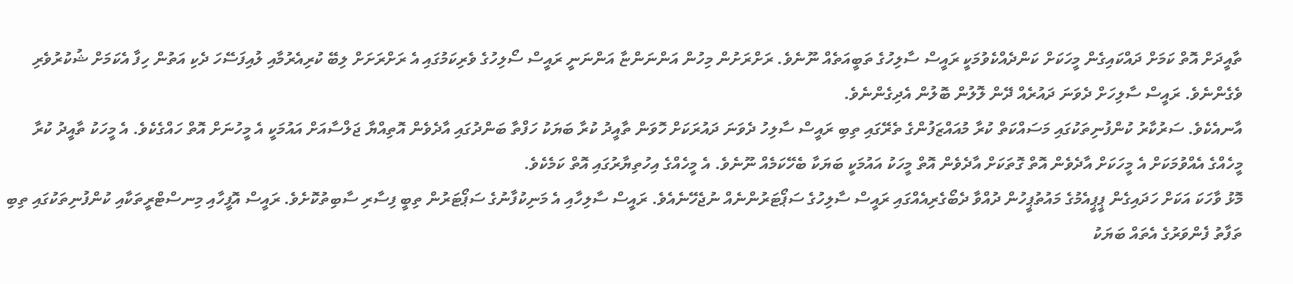ތާއީދަށް އޮތް ކަމަށް ދައްކައިގެން މީހަކަށް ކަންދެއްކެވުމަކީ ރައީސް ސާލިހުގެ ތަބީއަތެއް ނޫނެވެ. ރަށްރަށުން މިހުން އަންނަންޏާ އަންނަނީ ރައީސް ސޯލިހުގެ ވެރިކަމުގައި އެ ރަށްރަށަށް ލިބޭ ކުރިއެރުމާއި ލުއިފަސޭހަ ދެކި އަތުން ހިފާ އެކަމަށް ޝުކުރުވެރި ވެގެންނެވެ. ރައީސް ސާލިހަށް ދެވަނަ ދައުރެއް ދޭން ލޮލުން ބޮލުން އެދިގެންނެވެ.
އާނއެކެވެ. ސަރުކާރު ކުންފުނިތަކުގައި މަސައްކަތް ކުރާ މުއައްޒަފުންގެ ތެރޭގައި ތިބި ރައީސް ސާލިހު ދެވަނަ ދައުރަކަށް ހޮވަން ތާއީދު ކުރާ ބަޔަކު ހަފްތާ ބަންދުގައި އާދެވެން އޮތިއްޔާ ޖަލްސާއަށް އައުމަކީ އެ މީހުނަށް އޮތް ހައްގެކެވެ. އެ މީހަކު ތާއީދު ކުރާ މީހެއްގެ އެއްވުމަކަށް އެ މީހަކަށް އާދެވެން އޮތް ގޮތަކަށް އާދެވެން އޮތް މީހަކު އައުމަކީ ބަޔަކާ ބެހޭކަމެއް ނޫނެވެ. އެ މީހެއްގެ އިހުތިޔާރުގައި އޮތް ކަމެކެވެ.
މޮޅު ވާހަކަ އަކަށް ހަދައިގެން ޕީޕީއެމުގެ މައުތުޕީހުން ދުއްވާ ދެބޯގެރިއެއްގައި ރައީސް ސާލިހުގެ ސަޕޯޓަރުންނެއް ނުޖެހޭނެއެވެ. ރައީސް ސާލިހާއި އެ މަނިކުފާނުގެ ސަޕޯޓަރުން ތިބީ ފިސާރި ސާބިތުކޮށެވެ. ރައީސް އޮފީހާއި މިނސްޓްރީތަކާއި ކުންފުނިތަކުގައި ތިބި ތަފާތު ފެންވަރުގެ އެތައް ބަޔަކު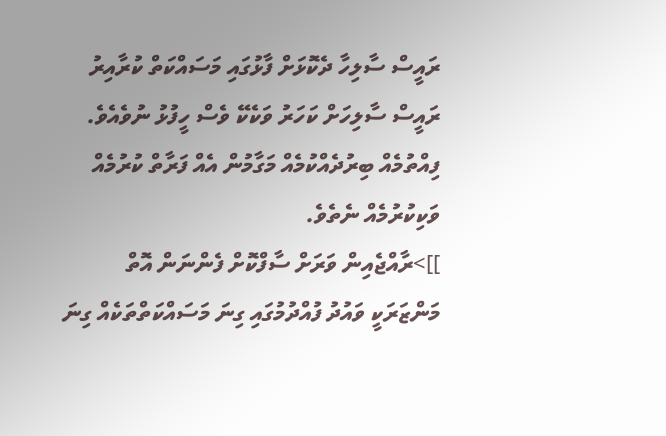ރައީސް ސާލިހާ ދެކޮޅަށް ފާޅުގައި މަސައްކަތް ކުރާއިރު ރައީސް ސާލިހަށް ކަހަރު ވަކެކޭ ވެސް ހީފުޅު ނުވެއެވެ. ފިއްތުމެއް ބިރުދެއްކުމެއް މަގާމުން އެއް ފަރާތް ކުރުމެއް ވަކިކުރުމެއް ނެތެވެ.
]]>ރާއްޖެއިން ވަރަށް ސާފްކޮށް ފެންނަން އޮތް މަންޒަރަކީ ވައުދު ފުއްދުމުގައި ގިނަ މަސައްކަތްތަކެއް ގިނަ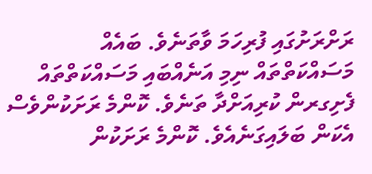ރަށްރަށުގައި ފުރިހަމަ ވާތަނެވެ. ބައެއް މަސައްކަތްތައް ނިމި އަނެއްބައި މަސައްކަތްތައް ފެށިގރން ކުރިއަށްދާ ތަނެވެ. ކޮންމެ ރަށަކުންވެސް އެކަން ބަލައިގަނެއެވެ. ކޮންމެ ރަށަކުން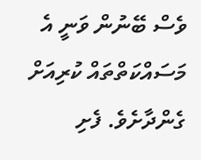ވެސް ބޭނުން ވަނީ އެ މަސައްކަތްތައް ކުރިއަށް ގެންދާށެވެ. ފެށި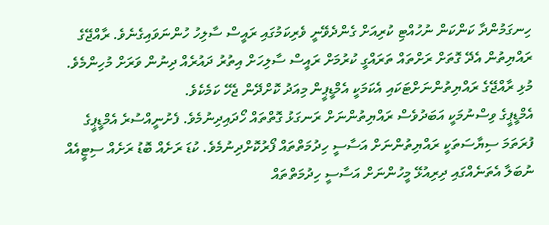ހިނގަމުންދާ ކަންކަން ނުހުއްޓި ކުރިއަށް ގެންދެވޭނީ ވެރިކަމުގައި ރައީސް ސާލިހު ހުންނަވައިގެނެވެ. ރާއްޖޭގެ ރައްޔިތުން އެދޭ ގޮތަށް ރަށްތައް ތަރައްގީ ކުރުމަށް ރައީސް ސާލިހަށް އިތުރު ދައުރެއް ދިނުން ވަރަށް މުހިންމެވެ. މުޅި ރާއްޖޭގެ ރައްޔިތުންނަށްޓަކައި އެކަމަކީ އެމްޑީޕީން މިއަދު ކޮށްދޭން ޖެހޭ ކަމެކެވެ.
އެމްޑީޕީގެ ވިސްނުމަކީ އަބަދުވެސް ރައްޔިތުންނަށް ރަނގަޅު ގޮތްތައް ހޯދައިދިނުމެވެ. ފެށުނީއްސުރެ އެމްޑީޕީގެ ފުރަތަމަ ސިޔާސަތަކީ ރައްޔިތުންނަށް އަސާސީ ހިދުމަތްތައް ފޯރުކޮށްދިނުމެވެ. ކުޑަ ރަށެއް ބޮޑު ރަށެއް ސިޓީއެއް ނުބަލާ އެތަނެއްގައި ދިރިއުޅޭ މީހުންނަށް އަސާސީ ހިދުމަތްތައް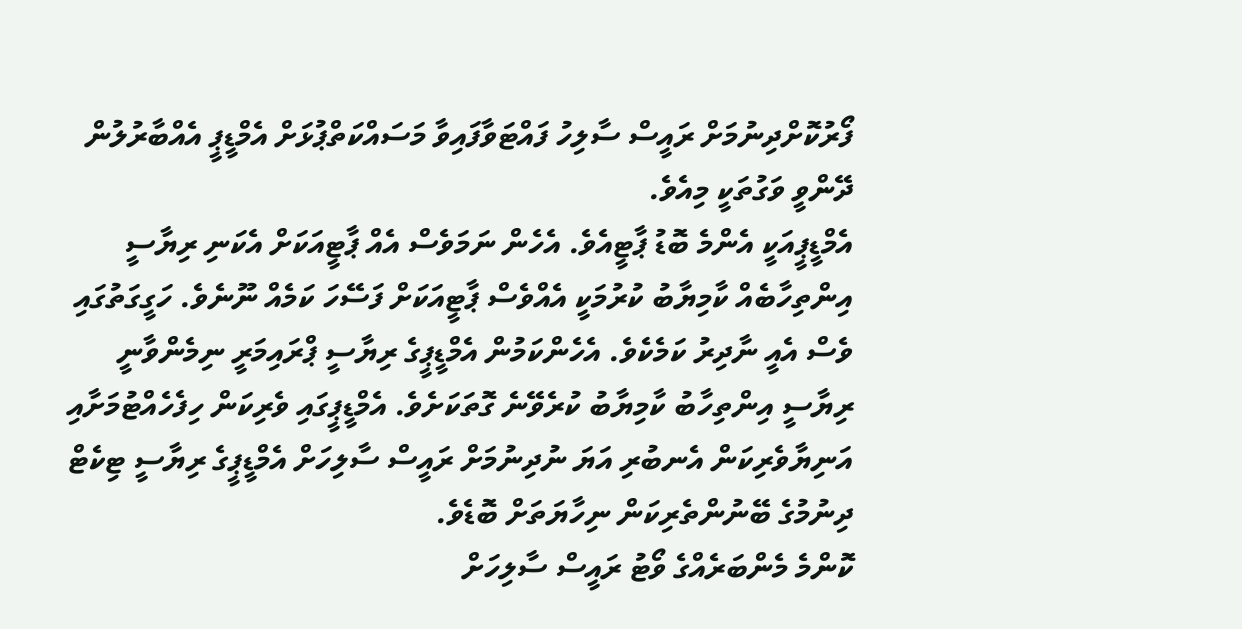ފޯރުކޮށްދިނުމަށް ރައީސް ސާލިހު ފައްޓަވާފައިވާ މަސައްކަތްޕުޅަށް އެމްޑީޕީ އެއްބާރުލުން ދޭންވީ ވަގުތަކީ މިއެވެ.
އެމްޑީޕީއަކީ އެންމެ ބޮޑު ޕާޓީއެވެ. އެހެން ނަމަވެސް އެއް ޕާޓީއަކަށް އެކަނި ރިޔާސީ އިންތިހާބެއް ކާމިޔާބު ކުރުމަކީ އެއްވެސް ޕާޓީއަކަށް ފަސޭހަ ކަމެއް ނޫނެވެ. ހަގީގަތުގައި ވެސް އެއީ ނާދިރު ކަމެކެވެ. އެހެންކަމުން އެމްޑީޕީގެ ރިޔާސީ ޕްރައިމަރީ ނިމެންވާނީ ރިޔާސީ އިންތިހާބު ކާމިޔާބު ކުރެވޭނެ ގޮތަކަށެވެ. އެމްޑީޕީގައި ވެރިކަން ހިފެހެއްޓުމަށާއި އަނިޔާވެރިކަން އެނބުރި އަޔަ ނުދިނުމަށް ރައީސް ސާލިހަށް އެމްޑީޕީގެ ރިޔާސީ ޓިކެޓް ދިނުމުގެ ބޭނުންތެރިކަން ނިހާޔަތަށް ބޮޑެވެ.
ކޮންމެ މެންބަރެއްގެ ވޯޓު ރައީސް ސާލިހަށް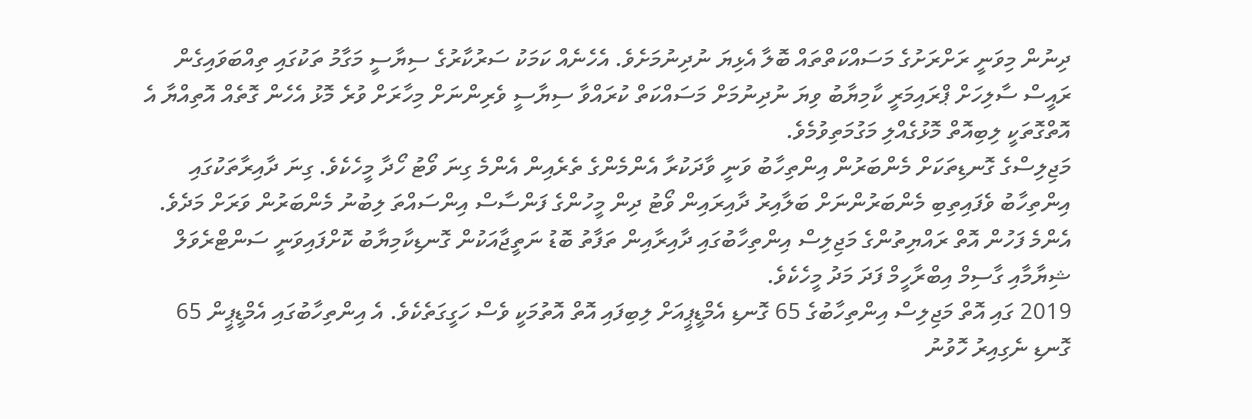ދިނުން މިވަނީ ރަށްރަށުގެ މަސައްކަތްތައް ބޮލާ އެޅިޔަ ނުދިނުމަށެވެ. އެހެނެއް ކަމަކު ސަރުކާރުގެ ސިޔާސީ މަގާމު ތަކުގައި ތިއްބަވައިގެން ރައީސް ސާލިހަށް ޕްރައިމަރީ ކާމިޔާބު ވިޔަ ނުދިނުމަށް މަސައްކަތް ކުރައްވާ ސިޔާސީ ވެރިންނަށް މިހާރަށް ވުރެ މޮޅު އެހެން ގޮތެއް އޮތިއްޔާ އެ އޮތްގޮތަކީ ލިބިއޮތް މޮޅުގެއްލި މަގުމަތިވުމެވެ.
މަޖިލިސްގެ ގޮނޑިތަކަށް މެންބަރުން އިންތިހާބު ވަނީ ވާދަކުރާ އެންމެންގެ ތެރެއިން އެންމެ ގިނަ ވޯޓު ހޯދާ މީހެކެވެ. ގިނަ ދާއިރާތަކުގައި އިންތިހާބު ވެފައިތިބި މެންބަރުންނަށް ބަލާއިރު ދާއިރައިން ވޯޓު ދިން މީހުންގެ ފަންސާސް އިންސައްތަ ލިބުނު މެންބަރުން ވަރަށް މަދެވެ. އެންމެ ފަހުން އޮތް ރައްޔިތުންގެ މަޖިލިސް އިންތިހާބުގައި ދާއިރާއިން ތަފާތު ބޮޑު ނަތީޖާއަކުން ގޮނޑިކާމިޔާބު ކޮށްފައިވަނީ ސަންޓްރެވަލް ޝިޔާމާއި ގާސިމް އިބްރާހީމް ފަދަ މަދު މީހެކެވެ.
2019 ގައި އޮތް މަޖިލިސް އިންތިހާބުގެ 65 ގޮނޑި އެމްޑީޕީއަށް ލިބިފައި އޮތް އޮތުމަކީ ވެސް ހަގީގަތެކެވެ. އެ އިންތިހާބުގައި އެމްޑީޕީން 65 ގޮނޑި ނެގިއިރު ހޮވުނު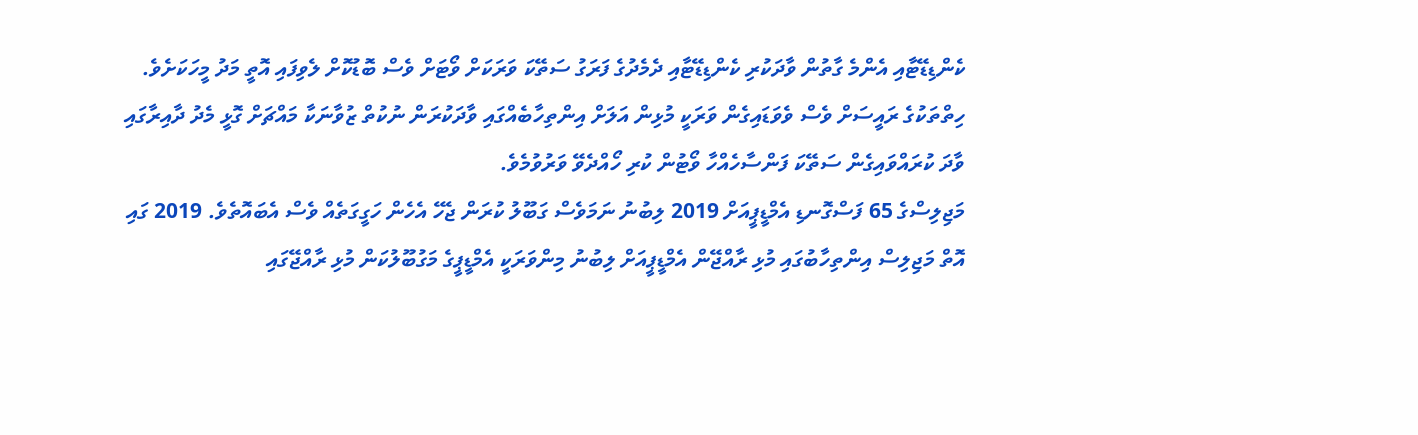ކެންޑިޑޭޓާއި އެންމެ ގާތުން ވާދަކުރި ކެންޑިޑޭޓާއި ދެމެދުގެ ފަރަގު ސަތޭކަ ވަރަކަށް ވޯޓަށް ވެސް ބޮޑުކޮށް ލެވިފައި އޮތީ މަދު މީހަކަށެވެ. ހިތްތަކުގެ ރައީސަށް ވެސް ވެވަޑައިގެން ވަރަކީ މުޅިން އަލަށް އިންތިހާބެއްގައި ވާދަކުރަން ނުކުތް ޒުވާނަކާ މައްޗަށް ގޮޅީ މެދު ދާއިރާގައި ވާދަ ކުރައްވައިގެން ސަތޭކަ ފަންސާހެއްހާ ވޯޓުން ކުރި ހޯއްދެވޭ ވަރުވުމެވެ.
މަޖިލިސްގެ 65 ފަސްގޮނޑި އެމްޑީޕީއަށް 2019 ލިބުނު ނަމަވެސް ގަބޫލު ކުރަން ޖެހޭ އެހެން ހަގީގަތެއް ވެސް އެބައޮތެވެ. 2019 ގައި އޮތް މަޖިލިސް އިންތިހާބުގައި މުޅި ރާއްޖޭން އެމްޑީޕީއަށް ލިބުނު މިންވަރަކީ އެމްޑީޕީގެ މަގުބޫލުކަން މުޅި ރާއްޖޭގައި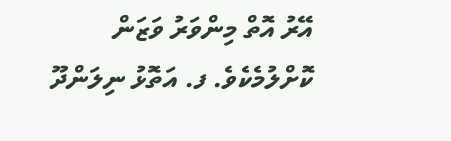އޭރު އޮތް މިންވަރު ވަޒަން ކޮށްލުމެކެވެ. ފ. އަތޮޅު ނިލަންދޫ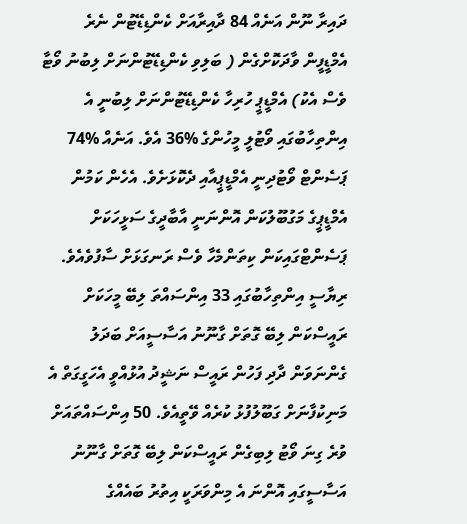ދައިރާ ނޫން އަނެއް 84 ދާއިރާއަށް ކެންޑިޑޭޓުން ނެރެ އެމްޑީފީން ވާދަކޮށްގެން ( ބަލިވި ކެންޑިޑޭޓުންނަށް ލިބުނު ވޯޓާ ވެސް އެކު) އެމްޑީޕީ ހުރިހާ ކެންޑިޑޭޓުންނަށް ލިބުނީ އެ އިންތިހާބުގައި ވޯޓުލީ މީހުންގެ %36 އެވެ. އަނެއް %74 ޕަސެންޓް ވޯޓުދިނީ އެމްޑީޕީއާއި ދެކޮޅަށެވެ. އެހެން ކަމުން އެމްޑީޕީގެ މަގުބޫލުކަން އޮންނަނީ އާބާދީގެ ސަޅީހަކަށް ޕަސެންޓްގައިކަން ކިތަންމެހާ ވެސް ރަނގަޅަށް ސާފުވެއެވެ. ރިޔާސީ އިންތިހާބުގައި 33 އިންސައްތަ ލިބޭ މީހަކަށް ރައީސްކަން ލިބޭ ގޮތަށް ގާނޫނު އަސާސީއަށް ބަދަލު ގެންނަވަން ދާދި ފަހުން ރައީސް ނަޝީދު އުޅުއްވީ އެހަގީގަތް އެ މަނިކުފާނަށް ގަބޫލުފުޅު ކުރެއް ވޭތީއެވެ. 50 އިންސައްތައަށް ވުރެ ގިނަ ވޯޓު ލިބިގެން ރައީސްކަން ލިބޭ ގޮތަށް ގާނޫނު އަސާސީގައި އޮންނަ އެ މިންވަރަކީ އިތުރު ބައެއްގެ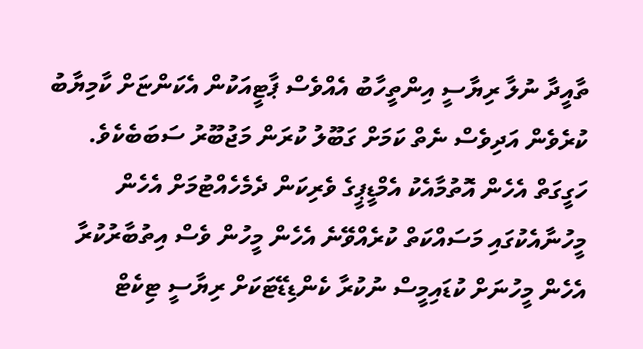ތާއީދާ ނުލާ ރިޔާސީ އިންތީހާބު އެއްވެސް ޕާޓީއަކުން އެކަންޏަށް ކާމިޔާބު ކުރެވެން އަދިވެސް ނެތް ކަމަށް ގަބޫލު ކުރަން މަޖުބޫރު ސަބަބެކެވެ.
ހަގީގަތް އެހެން އޮތުމާއެކު އެމްޑީޕީގެ ވެރިކަން ދެމެހެއްޓުމަށް އެހެން މީހުނާއެކުގައި މަސައްކަތް ކުރެއްވޭނެ އެހެން މީހުން ވެސް އިތުބާރުކުރާ އެހެން މީހުނަށް ކުޑައިމީސް ނުކުރާ ކެންޑިޑޭޓަކަށް ރިޔާސީ ޓިކެޓް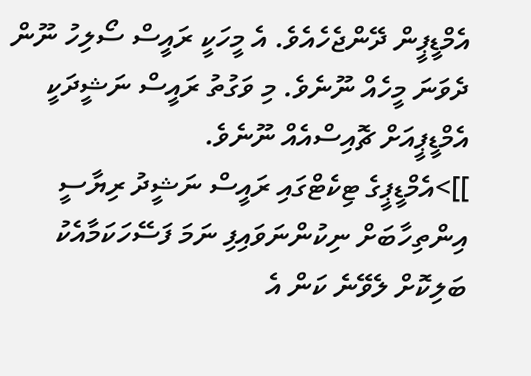އެމްޑީޕީން ދޭންޖެހެއެވެ. އެ މީހަކީ ރައީސް ސޯލިހު ނޫން ދެވަނަ މީހެއް ނޫނެވެ. މި ވަގުތު ރައީސް ނަޝީދަކީ އެމްޑީޕީއަށް ޗޮއިސްއެއް ނޫނެވެ.
]]>އެމްޑީޕީގެ ޓިކެޓްގައި ރައީސް ނަޝީދު ރިޔާސީ އިންތިހާބަށް ނިކުންނަވައިފި ނަމަ ފަސޭހަކަމާއެކު ބަލިކޮށް ލެވޭނެ ކަން އެ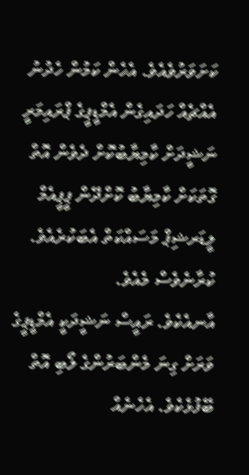ކަށަވަރުވެއެވެ. އެހެން ކަމުން ހެދުނު އެއްޗެއް ހަދައިގެން އެމްޑީޕީގެ ޕްރައިމަރީ ނަޝީދަށް ކާމިޔާބުކޮށް ދެވެން އޮތް ގޮތަކަށް ކާމިޔާބު ކޮށްދޭން ޕީޕީއެމް ލީޑަރޝިޕް މަސައްކަތް އެބަކުރެއެވެ. ކުރާނެވެސް މެއެވެ.
އާނއެކެވެ. ރައީސް ނަޝީދަކީ އެމްޑީޕީގެ ވަރަށް ގިނަ މެންބަރުންގެ ލޯބި އޮތް ބޭފުޅެކެވެ. އެހެނެއް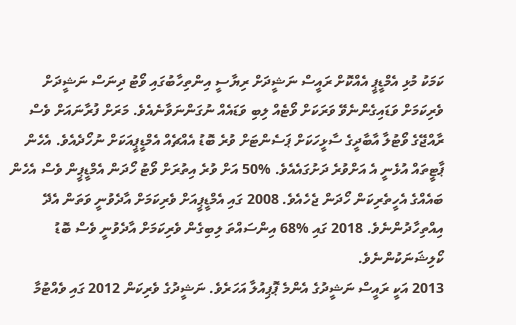ކަމަކު މުޅި އެމްޑީޕީ އެއްކޮށް ރައީސް ނަޝީދަށް ރިޔާސީ އިންތިހާބުގައި ވޯޓު ދިނަސް ނަޝީދަށް ވެރިކަމަށް ވަޑައިގެންނެވޭ ވަރަކަށް ވޯޓެއް ލިބި ވަޑައެއް ނުގަންނަވާނެއެވެ. މަރަށް ފުރާނައަށް ވެސް ރާއްޖޭގެ ވޯޓުލާ އާބާދީގެ ސާޅީހަކަށް ޕަސެންޓަށް ވުރެ ބޮޑު އެއްޗެއް އެމްޑީޕީއަކަށް ނުހޯދެއެވެ. އެހެން ޕާޓީތައް އުޅެނީ އެ އަށްވުރެ ދަށުގައެއެވެ. %50 އަށް ވުރެ އިތުރަށް ވޯޓު ހޯދަން އެމްޑީޕީން ވެސް އެހެން ބައެއްގެ އެހީތެރިކަން ހޯދަން ޖެހެއެވެ. 2008 ގައި އެމްޑީޕީއަށް ވެރިކަމަށް އާދެވުނީ ވަތަން އެދޭ އިއްތިހާދުންނެވެ. 2018 ގައި %68 އިންސައްތަ ލިބިގެން ވެރިކަމަށް އާދެވުނީ ވެސް ބޮޑު ކޯލިޝަނަކުންނެވެ.
2013 އަކީ ރައީސް ނަޝީދުގެ އެންމެ ޕޮޕިއުލާ އަހަރެވެ. ނަޝީދުގެ ވެރިކަން 2012 ގައި ވެއްޓުމާ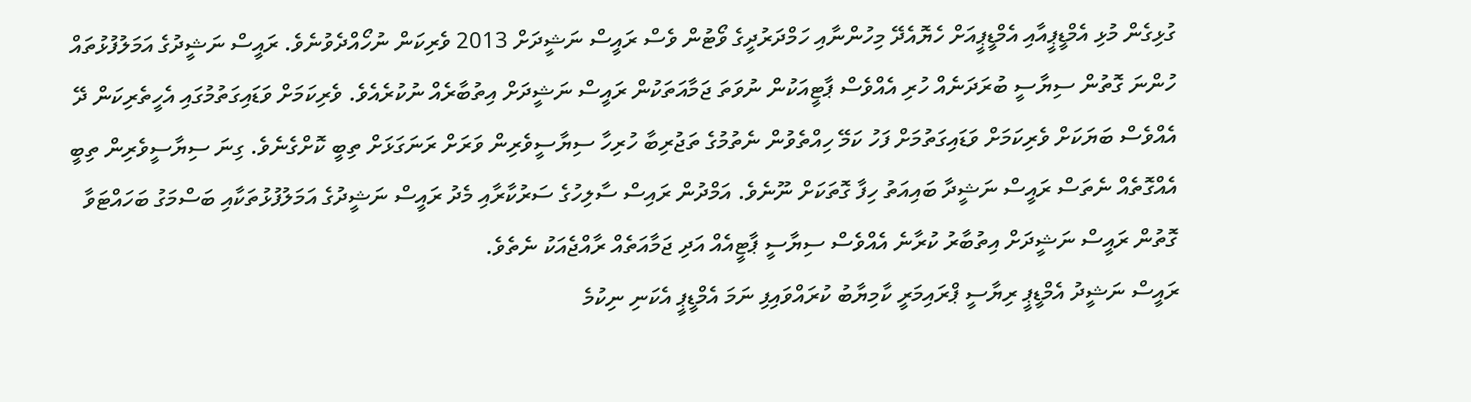ގުޅިގެން މުޅި އެމްޑީޕީއާއި އެމްޑީޕީއަށް ހެޔޮއެދޭ މިހުންނާއި ހަމްދަރުދީގެ ވޯޓުން ވެސް ރައީސް ނަޝީދަށް 2013 ވެރިކަން ނުހޯއްދެވުނެވެ. ރައީސް ނަޝީދުގެ އަމަލުފުޅުތައް ހުންނަ ގޮތުން ސިޔާސީ ބުރަދަނެއް ހުރި އެއްވެސް ޕާޓީއަކުން ނުވަތަ ޖަމާއަތަކުން ރައީސް ނަޝީދަށް އިތުބާރެއް ނުކުރެއެވެ. ވެރިކަމަށް ވަޑައިގަތުމުގައި އެހީތެރިކަން ދޭ އެއްވެސް ބަޔަކަށް ވެރިކަމަށް ވަޑައިގަތުމަށް ފަހު ކަމޭ ހިއްތެވުން ނެތުމުގެ ތަޖުރިބާ ހުރިހާ ސިޔާސީވެރިން ވަރަށް ރަނަގަޅަށް ތިބީ ކޮށްގެނެވެ. ގިނަ ސިޔާސީވެރިން ތިބީ އެއްގޮތެއް ނެތަސް ރައީސް ނަޝީދާ ބައިއަތު ހިފާ ގޮތަކަށް ނޫނެވެ. އަމްދުން ރައިސް ސާލިހުގެ ސަރުކާރާއި މެދު ރައީސް ނަޝީދުގެ އަމަލުފުޅުތަކާއި ބަސްމަގު ބަހައްޓަވާ ގޮތުން ރައީސް ނަޝީދަށް އިތުބާރު ކުރާނެ އެއްވެސް ސިޔާސީ ޕާޓީއެއް އަދި ޖަމާއަތެއް ރާއްޖެއަކު ނެތެވެ.
ރައީސް ނަޝީދު އެމްޑީޕީ ރިޔާސީ ޕްރައިމަރީ ކާމިޔާބު ކުރައްވައިފި ނަމަ އެމްޑީޕީ އެކަނި ނިކުމެ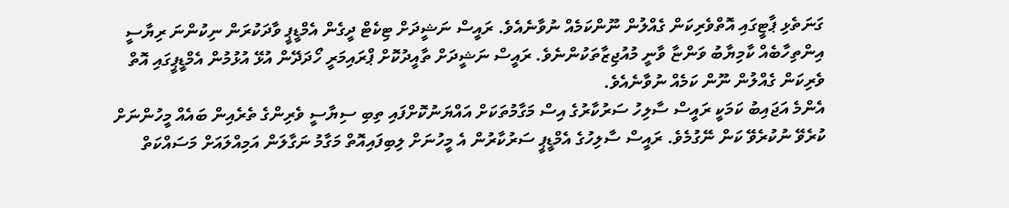ގަނަތެޅި ޕާޓީގައި އޮތްވެރިކަން ގެއްލުން ނޫންކަމެއް ނުވާނެއެވެ. ރައީސް ނަޝީދަށް ޓިކެޓް ދީގެން އެމްޑީޕީ ވާދަކުރަން ނިކުންނަ ރިޔާސީ އިންތިހާބެއް ކާމިޔާބު ވަންޏާ ވާނީ މުއުޖިޒާތަކުންނެވެ. ރައީސް ނަޝީދަށް ތާއީދުކޮށް ޕްރައިމަރީ ހޯދަދޭން އުޅޭ އުޅުމުން އެމްޑީޕީގައި އޮތް ވެރިކަން ގެއްލުން ނޫން ކަމެއް ނުވާނެއެވެ.
އެންމެ އަޖައިބު ކަމަކީ ރައީސް ސާލިހު ސަރުކާރުގެ އިސް މަގާމުތަކަށް އައްޔަނުކޮށްފައި ތިބި ސިޔާސީ ވެރިންގެ ތެރެއިން ބައެއް މީހުންނަށް ކުރެވޭ ނުކުރެވޭ ކަން ނޭގުމެވެ. ރައީސް ސާލިހުގެ އެމްޑީޕީ ސަރުކާރުން އެ މީހުނަށް ލިބިފައިއޮތް މަގާމު ނަގާލަން އަމިއްލައަށް މަސައްކަތް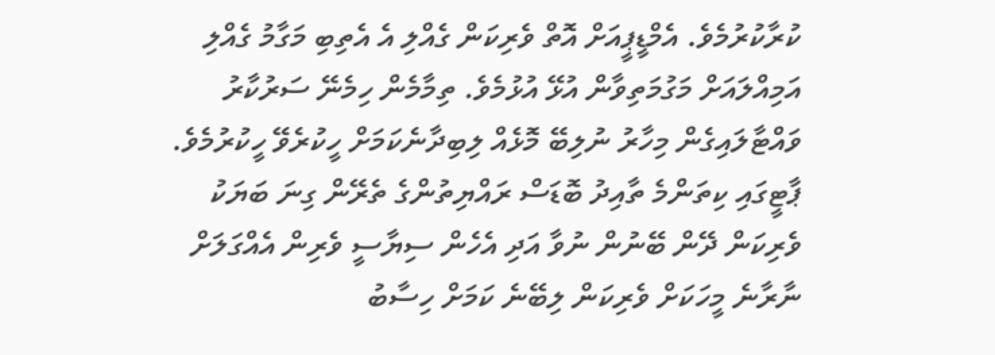ކުރާކުރުމެވެ. އެމްޑީޕީއަށް އޮތް ވެރިކަން ގެއްލި އެ އެތިބި މަގާމު ގެއްލި އަމިއްލައަށް މަގުމަތިވާން އުޅޭ އުޅުމެވެ. ތިމާމެން ހިމެނޭ ސަރުކާރު ވައްޓާލައިގެން މިހާރު ނުލިބޭ މޮޅެއް ލިބިދާނެކަމަށް ހީކުރެވޭ ހީކުރުމެވެ. ޕާޓީގައި ކިތަންމެ ތާއިދު ބޮޑަސް ރައްޔިތުންގެ ތެރޭން ގިނަ ބަޔަކު ވެރިކަން ދޭން ބޭނުން ނުވާ އަދި އެހެން ސިޔާސީ ވެރިން އެއްގަލަށް ނާރާނެ މީހަކަށް ވެރިކަން ލިބޭނެ ކަމަށް ހިސާބު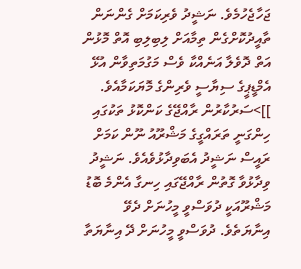ޖަހާޖެހުމެވެ. ނަޝީދު ވެރިކަމަށް ގެންނަން ތާއީދުކޮށްގެން ތިމާއަށް ލިބިލިބި އޮތް މޮޅުން އަތް ދޮވެލާ އަނެއްކާ ވެސް މަގުމަތިވާން އުޅޭ އެމްޑީޕީގެ ސިޔާސީ ވެރިންގެ މޮޔަކަމާއެވެ.
]]>ސަރުކާރުން ރާއްޖޭގެ ކަންކޮޅު ތަކުގައި ހިންގަނީ ތަރައްގީގެ މަޝްރޫއު ނޫން ކަމަށް ރައީސް ނަޝީދު އެބަވިދާޅުވެއެވެ. ނަޝީދު ވިދާޅުވާ ގޮތުން ރާއްޖޭގައި ހިނގާ އެންމެ ބޮޑު މަޝްރޫއަކީ ދުވަސްވީ މީހުނަށް ދެވޭ އިނާޔަތެވެ. ދުވަސްވީ މީހުނަށް ދޭ އިނާޔަތާ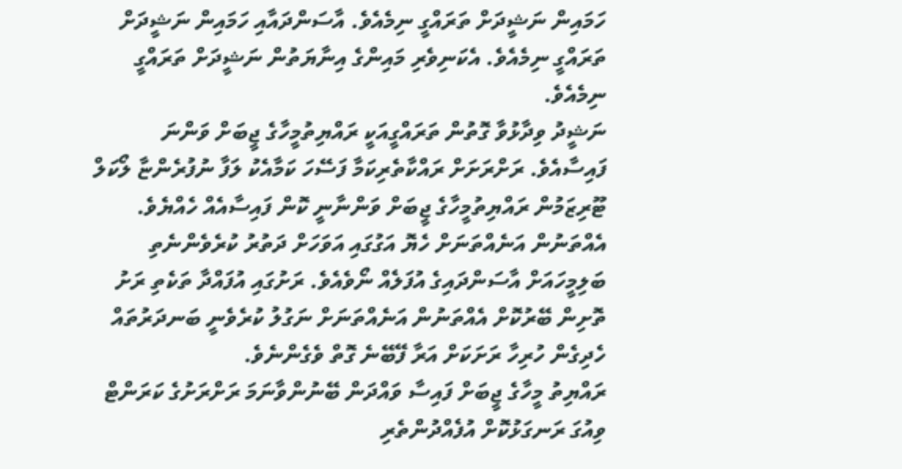ހަމައިން ނަޝީދަށް ތަރައްގީ ނިމެއެވެ. އާސަންދައާއި ހަމައިން ނަޝީދަށް ތަރައްގީ ނިމެއެވެ. އެކަނިވެރި މައިންގެ އިނާޔަތުން ނަޝީދަށް ތަރައްގީ ނިމެއެވެ.
ނަޝީދު ވިދާޅުވާ ގޮތުން ތަރައްގީއަކީ ރައްޔިތުމީހާގެ ޖީބަށް ވަންނަ ފައިސާއެވެ. ރަށްރަށަށް ރައްކާތެރިކަމާ ފަސޭހަ ކަމާއެކު ލަފާ ނުފުރެންޏާ ލޯކަލް ޓޫރިޒަމުން ރައްޔިތުމީހާގެ ޖީބަށް ވަންނާނީ ކޮން ފައިސާއެއް ހެއްޔެވެ. އެއްތަނުން އަނެއްތަނަށް ހެޔޮ އަގުގައި އަވަހަށް ދަތުރު ކުރެވެންނެތި ބަލިމީހައަށް އާސަންދައިގެ އުފަލެއް ނޯވެއެވެ. ރަށުގައި އުފައްދާ ތަކެތި ރަށު ތޮށިން ބޭރުކޮށް އެއްތަނުން އަނެއްތަނަށް ނަގުލު ކުރެވެނީ ބަނދަރުތައް ހެދިގެން ހުރިހާ ރަށަކަށް އަރާ ފޭބޭނެ ގޮތް ވެގެންނެވެ.
ރައްޔިތު މީހާގެ ޖީބަށް ފައިސާ ވައްދަން ބޭނުންވާނަމަ ރަށްރަށުގެ ކަރަންޓް ވިއުގަ ރަނގަޅުކޮށް އުފެއްދުންތެރި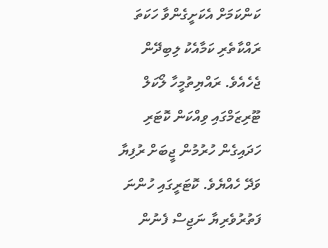ކަންކަމަށް އެކަށީގެންވާ ހަކަތަ ރައްކާތެރި ކަމާއެކު ލިބިދޭން ޖެހެއެވެ. ރައްޔިތުމީހާ ލޯކަލް ޓޫރިޒަމްގައި ވިއްކަން ކޮޓަރި ހަދައިގެން ހުރުމުން ޖީބަށް ރުފިޔާ ވަދޭ ހެއްޔެވެ. ކޮޓަރީގައި ހުންނަ ފަތުރުވެރިޔާ ނަޖިސް ފެނުން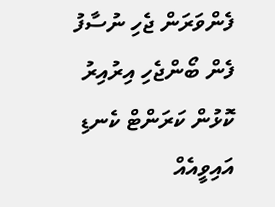ފެންވަރަން ޖެހި ނުސާފު ފެން ބޯންޖެހި އިރުއިރު ކޮޅުން ކަރަންޓް ކެނޑި އައިވީއެއް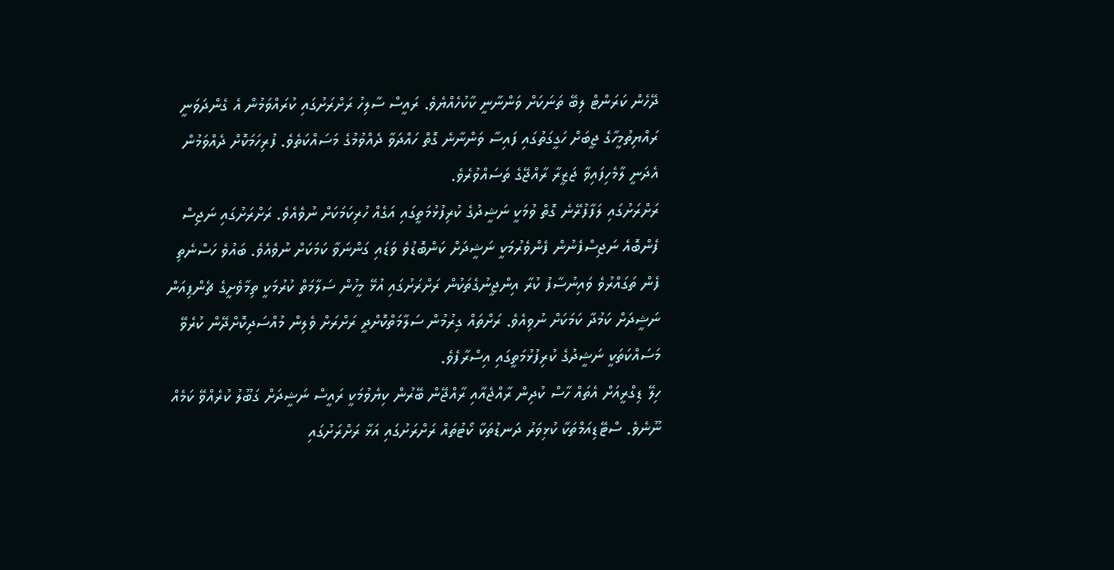ދޭހެން ކަރަންޓް ލިބޭ ތަނަކަށް ވަންނާނީ ކާކުހެއްޔެވެ. ރައީސް ސާލިހު ރަށްރަށުގައި ކުރައްވަމުން އެ ގެންދަވަނީ ރައްޔިތުމީހާގެ ޖީބަށް ހަގީގަތުގައި ފައިސާ ވަންނާނެ ގޮތް ހައްދަވާ ދެއްވުމުގެ މަސައްކަތެވެ. ފުރިހަމަކޮށް ދެއްވަމުން އެދަނީ ލާމެހިފައިވާ ޖަޒީރާ ރާއްޖޭގެ ތަސައްވުރެވެ.
ރަށްރަށުގައި ލަފާފުރޭނެ ގޮތް ވުމަކީ ނަޝީދުގެ ކުރިފުޅުމަތީގައި އަގެއް ހުރިކަމަކަށް ނުވެއެވެ. ރަށްރަށުގައި ނަޖިސް ފެންބޮއެ ނަޖިސްފެނުން ފެންވެރުމަކީ ނަޝީދަށް ކަންބޮޑުވެ ވަޑައި ގަންނަވާ ކަމަކަށް ނުވެއެވެ. ބައުވެ ހަސްނެތި ފެން ތަގައްރުވެ ވައިނުސާފު ކުރާ އިންޖީނުގެތަކުން ރަށްރަށުގައި އުޅޭ މީހުން ސަލާމަތް ކުރުމަކީ ތިމާވެށީގެ ޗެންޕިއަން ނަޝީދަށް ކަމުދާ ކަމަކަށް ނުވިއެވެ. ރަށްތައް ގިރުމުން ސަލާމަތްކޮށްދީ ރަށްރަށް ވެލިން މުއްސަދިކޮށްދޭން ކުރެވޭ މަސައްކަތަކީ ނަޝީދުގެ ކުރިފުޅުމަތީގައި އިސްރާފެވެ.
ހިލޭ ޑިގްރީއަށް އެތައް ހާސް ކުދިން ރާއްޖެއާއި ރާއްޖޭން ބޭރުން ކިޔެވުމަކީ ރައީސް ނަޝީދަށް ގަބޫލު ކުރެއްވޭ ކަމެއް ނޫނެވެ. ސްޓޭޑިއަމްތަކާ ކުޅިވަރު ދަނޑުތަކާ ކޯޓުތައް ރަށްރަށުގައި އަޅާ ރަށްރަށުގައި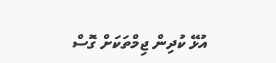އުޅޭ ކުދިން ޖިމްތަކަށް ގޮސް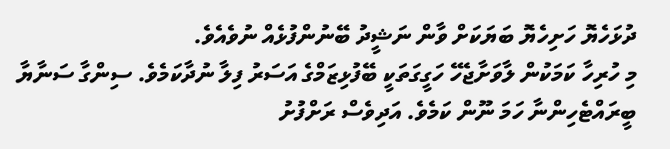ދުޅަހެޔޮ ހަށިހެޔޮ ބަޔަކަށް ވާން ނަޝީދު ބޭނުންފުޅެއް ނުވެއެވެ.
މި ހުރިހާ ކަމަކުން ލާވަށާޖެހޭ ހަގީގަތަކީ ބޭފުޅިޒަމްގެ އަސަރު ފިލާ ނުދާކަމެވެ. ސިންގާ ސަނާޔާ ބީރައްޓެހިންނާ ހަމަ ނޫން ކަމެވެ. އަދިވެސް ރަށްފުށު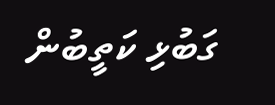ގަބުޅި ކަތީބުން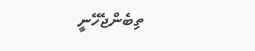ތިބެންޖެހޭނީ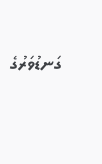ގަނޑުވަރުގެ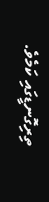ތިރިގޮނޑީގައި ކަމެވެ.